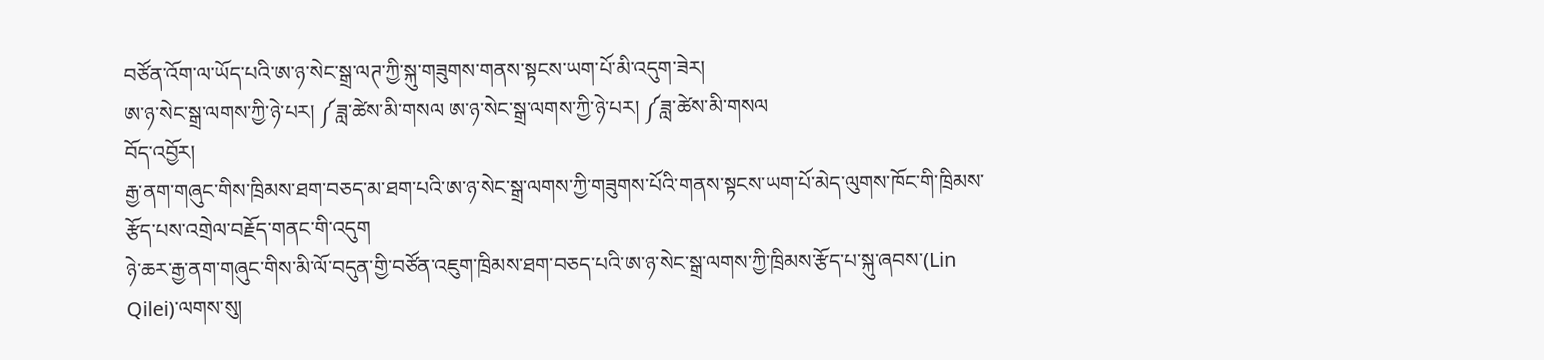བཙོན་འོག་ལ་ཡོད་པའི་ཨ་ཉ་སེང་སྒྲ་ལཊ་ཀྱི་སྐུ་གཟུགས་གནས་སྟངས་ཡག་པོ་མི་འདུག་ཟེར།
ཨ་ཉ་སེང་སྒྲ་ལགས་ཀྱི་ཉེ་པར། ༼ཟླ་ཚེས་མི་གསལ ཨ་ཉ་སེང་སྒྲ་ལགས་ཀྱི་ཉེ་པར། ༼ཟླ་ཚེས་མི་གསལ
བོད་འབྱོར།
རྒྱ་ནག་གཞུང་གིས་ཁྲིམས་ཐག་བཅད་མ་ཐག་པའི་ཨ་ཉ་སེང་སྒྲ་ལགས་ཀྱི་གཟུགས་པོའི་གནས་སྟངས་ཡག་པོ་མེད་ལུགས་ཁོང་གི་ཁྲིམས་རྩོད་པས་འགྲེལ་བརྗོད་གནང་གི་འདུག
ཉེ་ཆར་རྒྱ་ནག་གཞུང་གིས་མི་ལོ་བདུན་གྱི་བཙོན་འཇུག་ཁྲིམས་ཐག་བཅད་པའི་ཨ་ཉ་སེང་སྒྲ་ལགས་ཀྱི་ཁྲིམས་རྩོད་པ་སྐུ་ཞབས་(Lin Qilei)་ལགས་སུ།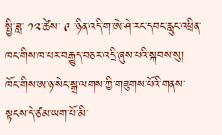སྤྱི་ཟླ་ ༡༢་ཚེས་ ༩ ་ཉིན་འདི་ག་ཨེ་ཤེ་རང་དབང་རླུང་འཕྲིན་ཁང་གིས་ཁ་པར་བརྒྱུད་བཅར་འདྲི་ཞུས་པའི་སྐབས་སུ། ཁོང་གིས་ཨ་ཉ་སེང་སྒྲ་ལགས་ཀྱི་གཟུགས་པོའི་གནས་སྟངས་དེ་ཙམ་ཡག་པོ་མི་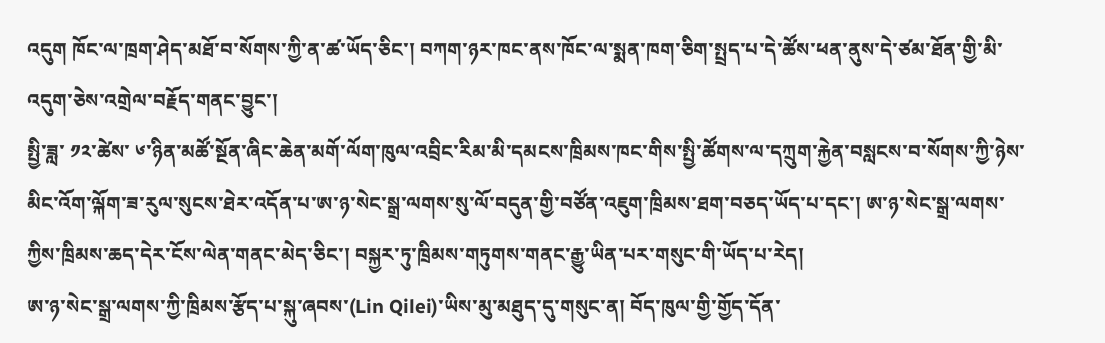འདུག ཁོང་ལ་ཁྲག་ཤེད་མཐོ་བ་སོགས་ཀྱི་ན་ཚ་ཡོད་ཅིང་། བཀག་ཉར་ཁང་ནས་ཁོང་ལ་སྨན་ཁག་ཅིག་སྤྲད་པ་དེ་ཚོས་ཕན་ནུས་དེ་ཙམ་ཐོན་གྱི་མི་འདུག་ཅེས་འགྲེལ་བརྗོད་གནང་བྱུང་།
སྤྱི་ཟླ་ ༡༢་ཚེས་ ༦་ཉིན་མཚོ་སྔོན་ཞིང་ཆེན་མགོ་ལོག་ཁུལ་འབྲིང་རིམ་མི་དམངས་ཁྲིམས་ཁང་གིས་སྤྱི་ཚོགས་ལ་དཀྲུག་རྐྱེན་བསླངས་བ་སོགས་ཀྱི་ཉེས་མིང་འོག་ལྐོག་ཟ་རུལ་སུངས་ཐེར་འདོན་པ་ཨ་ཉ་སེང་སྒྲ་ལགས་སུ་ལོ་བདུན་གྱི་བཙོན་འཇུག་ཁྲིམས་ཐག་བཅད་ཡོད་པ་དང་། ཨ་ཉ་སེང་སྒྲ་ལགས་ཀྱིས་ཁྲིམས་ཆད་དེར་ངོས་ལེན་གནང་མེད་ཅིང་། བསྐྱར་ཏུ་ཁྲིམས་གཏུགས་གནང་རྒྱུ་ཡིན་པར་གསུང་གི་ཡོད་པ་རེད།
ཨ་ཉ་སེང་སྒྲ་ལགས་ཀྱི་ཁྲིམས་རྩོད་པ་སྐུ་ཞབས་(Lin Qilei)་ཡིས་མུ་མཐུད་དུ་གསུང་ན། བོད་ཁུལ་གྱི་གྱོད་དོན་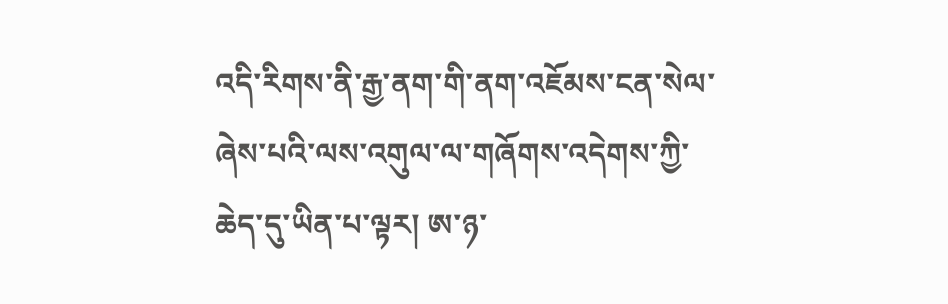འདི་རིགས་ནི་རྒྱ་ནག་གི་ནག་འཇོམས་ངན་སེལ་ཞེས་པའི་ལས་འགུལ་ལ་གཞོགས་འདེགས་ཀྱི་ཆེད་དུ་ཡིན་པ་ལྟར། ཨ་ཉ་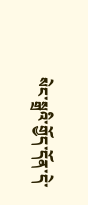སེང་སྒྲའི་གྱོད་དོན་དེ་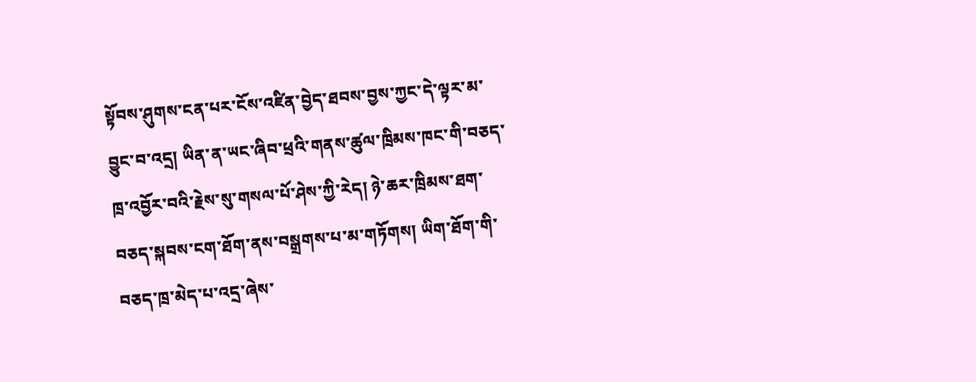སྟོབས་ཤུགས་ངན་པར་ངོས་འཛིན་བྱེད་ཐབས་བྱས་ཀྱང་དེ་ལྟར་མ་བྱུང་བ་འདྲ། ཡིན་ན་ཡང་ཞིབ་ཕྲའི་གནས་ཚུལ་ཁྲིམས་ཁང་གི་བཅད་ཁྲ་འབྱོར་བའི་རྗེས་སུ་གསལ་པོ་ཤེས་ཀྱི་རེད། ཉེ་ཆར་ཁྲིམས་ཐག་བཅད་སྐབས་ངག་ཐོག་ནས་བསྒྲགས་པ་མ་གཏོགས། ཡིག་ཐོག་གི་བཅད་ཁྲ་མེད་པ་འདྲ་ཞེས་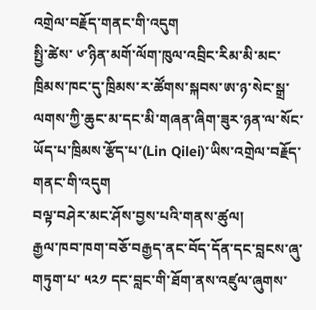འགྲེལ་བརྗོད་གནང་གི་འདུག
སྤྱི་ཚེས་ ༦་ཉིན་མགོ་ལོག་ཁུལ་འབྲིང་རིམ་མི་མང་ཁྲིམས་ཁང་དུ་ཁྲིམས་ར་ཚོགས་སྐབས་ཨ་ཉ་སེང་སྒྲ་ལགས་ཀྱི་ཆུང་མ་དང་མི་གཞན་ཞིག་ཟུར་ཉན་ལ་སོང་ཡོད་པ་ཁྲིམས་རྩོད་པ་(Lin Qilei)་ཡིས་འགྲེལ་བརྗོད་གནང་གི་འདུག
བལྟ་བཤེར་མང་ཤོས་བྱས་པའི་གནས་ཚུལ།
རྒྱལ་ཁབ་ཁག་བཅོ་བརྒྱད་ནང་བོད་དོན་དང་བླངས་ཞུ་གཏུག་པ་ ༥༢༡ དང་བླང་གི་ཐོག་ནས་འཛུལ་ཞུགས་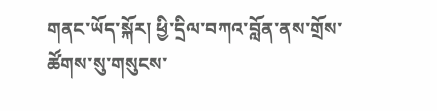གནང་ཡོད་སྐོར། ཕྱི་དྲིལ་བཀའ་བློན་ནས་གྲོས་ཚོགས་སུ་གསུངས་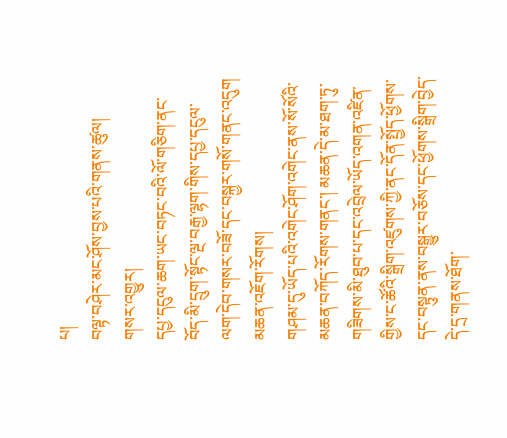པ།
བལྟ་བཤེར་མང་ཤོས་བྱས་པའི་གནས་ཚུལ།
གསར་འགྱུར།
དཔྱ་དངུལ་ཆག་ཡང་བཏང་བའི་ལོ་གཅིག་ནང་བོད་མི་དྲུག་སྟོང་ལྔ་བརྒྱ་ལྷག་གིས་དཔྱ་དངུལ་ལག་དེབ་གསར་བཟོ་དང་བསྐྱར་གསོ་གནང་འདུག
མཆན་འཇོག་རོགས།
གཤམ་དུ་ཡོད་པའི་འགེང་ཤོག་འགེང་ནས་སོ་སོའི་མཆན་བཀོད་རོགས་གནང་། མཆན་དེ་མ་ཐག་ཏུ་གཟིགས་མི་ཐུབ་པ་དང་འབྲེལ་ཡོད་འགན་འཛིན་གྱིས་ང་ཚོའི་སྒྲིག་འཛུགས་ཀྱི་ནང་དོན་སྤྱོད་ཕྱོགས་དང་བསྟུན་ནས་བསྒྱུར་བཅོས་དང་ཕྱོགས་སྒྲིག་བྱེད་དེ་དྲ་གནས་ཐོག་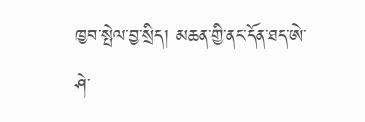ཁྱབ་སྤེལ་བྱ་སྲིད། མཆན་གྱི་ནང་དོན་ཐད་ཨེ་ཤེ་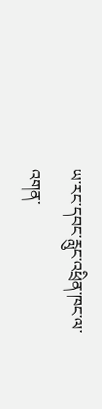ཡ་རང་དབང་རླུང་འཕྲིན་ཁང་ལ་འགན་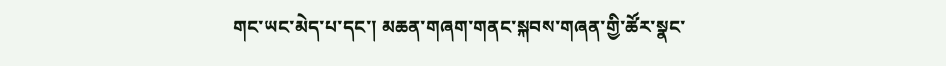གང་ཡང་མེད་པ་དང་། མཆན་གཞག་གནང་སྐབས་གཞན་གྱི་ཚོར་སྣང་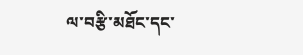ལ་བརྩི་མཐོང་དང་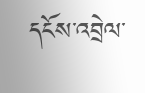དངོས་འབྲེལ་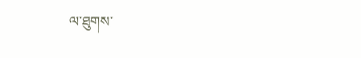ལ་ཐུགས་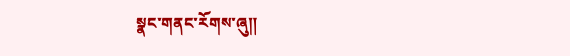སྣང་གནང་རོགས་ཞུ༎